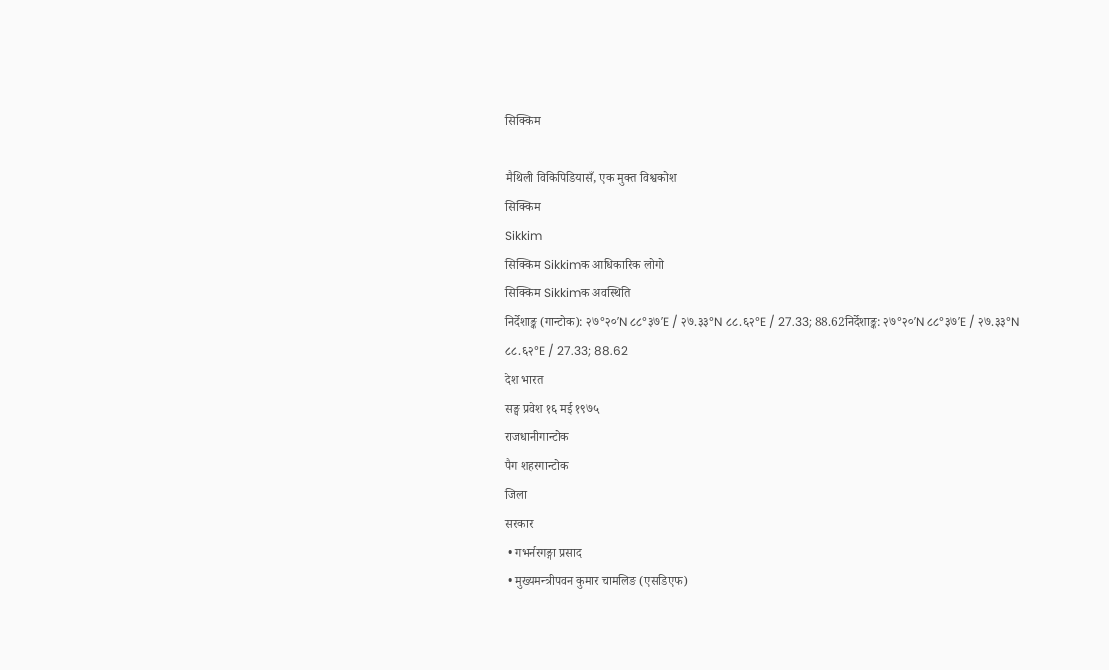सिक्किम

मैथिली विकिपिडियासँ, एक मुक्त विश्वकोश
सिक्किम
Sikkim
सिक्किम Sikkimक आधिकारिक लोगो
सिक्किम Sikkimक अवस्थिति
निर्देशाङ्क (गान्टोक): २७°२०′N ८८°३७′E / २७.३३°N ८८.६२°E / 27.33; 88.62निर्देशाङ्क: २७°२०′N ८८°३७′E / २७.३३°N ८८.६२°E / 27.33; 88.62
देश भारत
सङ्घ प्रवेश १६ मई १९७५
राजधानीगान्टोक
पैग शहरगान्टोक
जिला
सरकार
 • गभर्नरगङ्गा प्रसाद
 • मुख्यमन्त्रीपवन कुमार चामलिङ (एसडिएफ)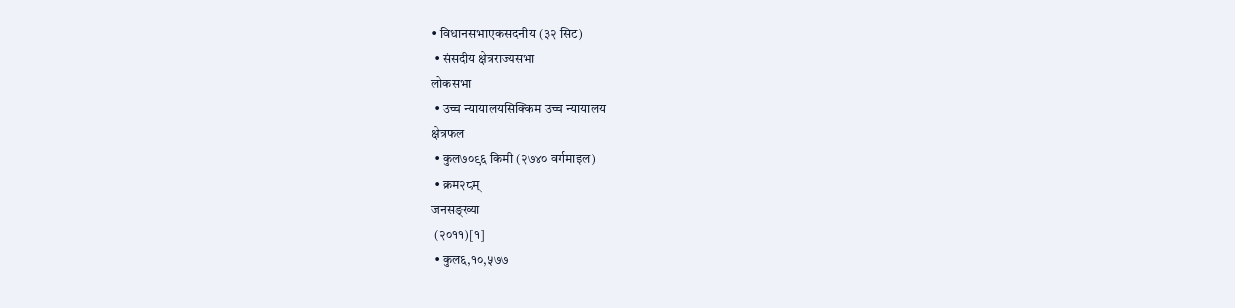• विधानसभाएकसदनीय (३२ सिट)
 • संसदीय क्षेत्रराज्यसभा
लोकसभा
 • उच्च न्यायालयसिक्किम उच्च न्यायालय
क्षेत्रफल
 • कुल७०९६ किमी (२७४० वर्गमाइल)
 • क्रम२८म्
जनसङ्ख्या
 (२०११)[१]
 • कुल६,१०,५७७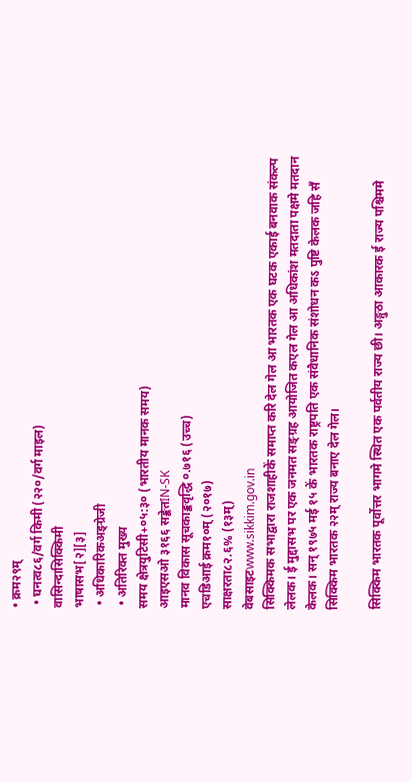• क्रम२९म्
 • घनत्व८६/वर्ग किमी (२२०/वर्ग माइल)
वासिन्दासिक्किमी
भाषासभ[२][३]
 • अधिकारिकअङ्ग्रेजी
 • अतिरिक्त मुख्य
समय क्षेत्रयुटिसी+०५:३० (भारतीय मानक समय)
आइएसओ ३१६६ सङ्केतIN-SK
मानव विकास सूचकाङ्कवृद्धि ०.७१६ (उच्च)
एचडिआई क्रम१०म् (२०१७)
साक्षरता८२.६% (१३म्)
वेबसाइटwww.sikkim.gov.in
सिक्किमक सभाद्वारा राजशाहीकें समाप्त करि देल गेल आ भारतक एक घटक एकाई बनवाक संकल्प लेलक। ई मुद्दासभ पर एक जनमत सङ्ग्रह आयोजित कएल गेल आ अधिकांश मतदाता पक्षमे मतदान केलक। सन् १९७५ मई १५ कें भारतक राष्ट्रपति एक संवैधानिक संशोधन कऽ पुष्टि केलक जहि सँ सिक्किम भारतक २२म् राज्य बनाए देल गेल।

सिक्किम भारतक पूर्वोत्तर भागमे स्थित एक पर्वतीय राज्य छी। अङ्गुठा आकारक ई राज्य पश्चिममे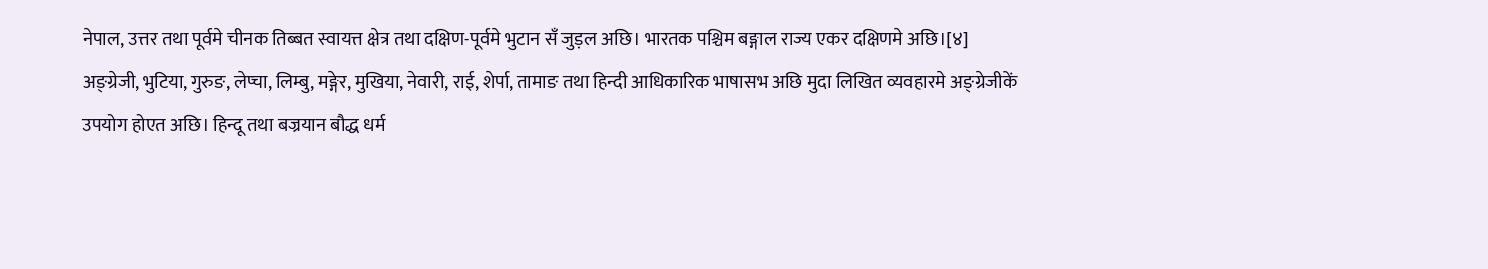नेपाल, उत्तर तथा पूर्वमे चीनक तिब्बत स्वायत्त क्षेत्र तथा दक्षिण-पूर्वमे भुटान सँ जुड़ल अछि। भारतक पश्चिम बङ्गाल राज्य एकर दक्षिणमे अछि।[४] अङ्ग्रेजी, भुटिया, गुरुङ, लेप्चा, लिम्बु, मङ्गेर, मुखिया, नेवारी, राई, शेर्पा, तामाङ तथा हिन्दी आधिकारिक भाषासभ अछि मुदा लिखित व्यवहारमे अङ्ग्रेजीकें उपयोग होएत अछि। हिन्दू तथा बज्रयान बौद्ध धर्म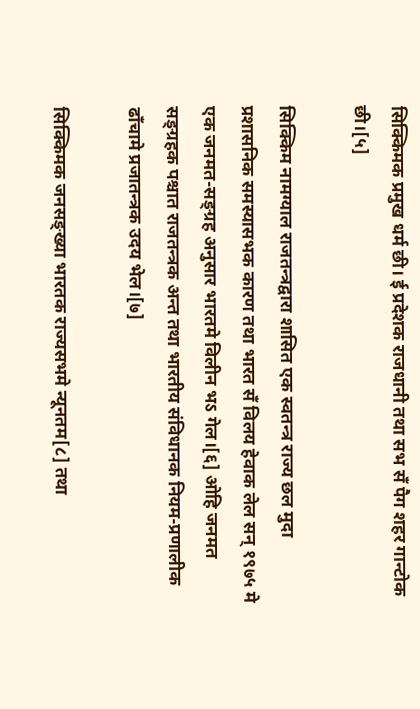सिक्किमक प्रमुख धर्म छी। ई प्रदेशक राजधानी तथा सभ सँ पैग शहर गान्टोक छी।[५]

सिक्किम नामग्याल राजतन्त्रद्वारा शासित एक स्वतन्त्र राज्य छल मुदा प्रशासनिक समस्यासभक कारण तथा भारत सँ विलय हेवाक लेल सन् १९७५ मे एक जनमत-सङ्ग्रह अनुसार भारतमे विलीन भऽ गेल।[६] ओहि जनमत सङ्ग्रहक पश्चात राजतन्त्रक अन्त तथा भारतीय संविधानक नियम-प्रणालीक ढाँचामे प्रजातन्त्रक उदय भेल।[७]

सिक्किमक जनसङ्ख्या भारतक राज्यसभमे न्यूनतम[८] तथा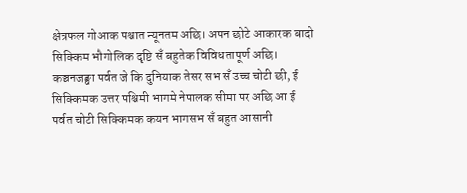क्षेत्रफल गोआक पश्चात न्यूनतम अछि। अपन छोटे आकारक बादो सिक्किम भौगोलिक दृष्टि सँ बहुतेक विविधतापूर्ण अछि। कञ्चनजङ्घा पर्वत जे कि दुनियाक तेसर सभ सँ उच्च चोटी छी, ई सिक्किमक उत्तर पश्चिमी भागमे नेपालक सीमा पर अछि आ ई पर्वत चोटी सिक्किमक कयन भागसभ सँ बहुत आसानी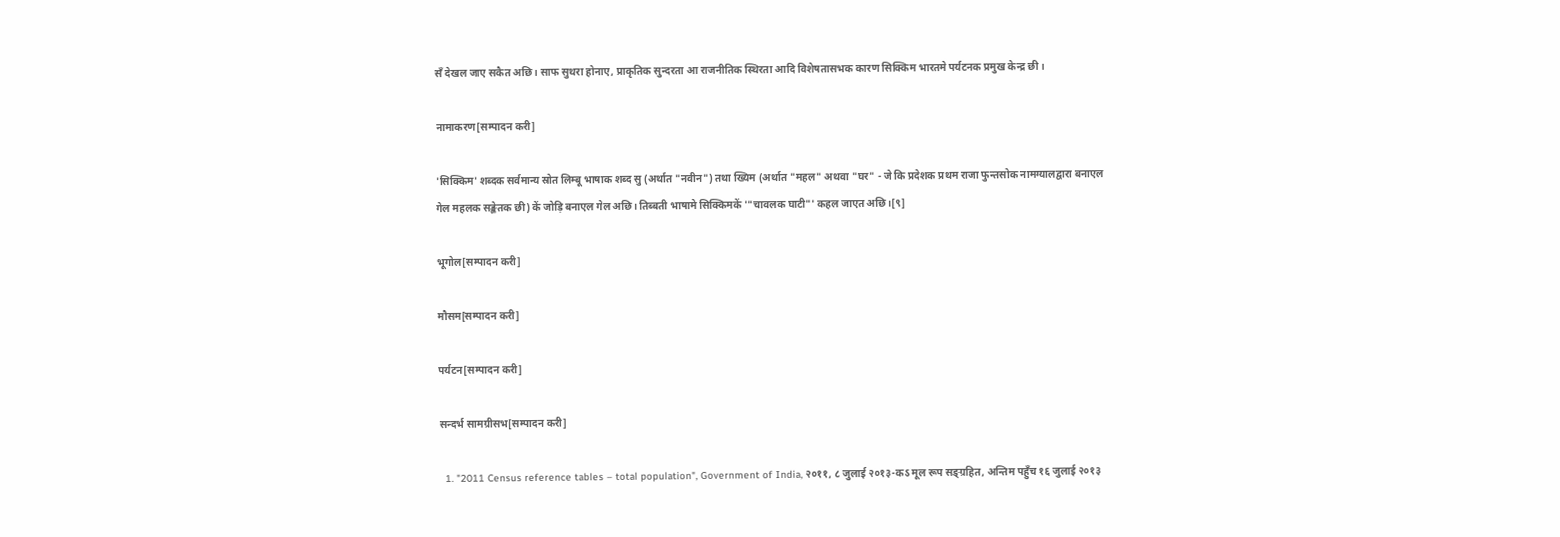सँ देखल जाए सकैत अछि। साफ सुथरा होनाए, प्राकृतिक सुन्दरता आ राजनीतिक स्थिरता आदि विशेषतासभक कारण सिक्किम भारतमे पर्यटनक प्रमुख केन्द्र छी।

नामाकरण[सम्पादन करी]

'सिक्किम' शब्दक सर्वमान्य स्रोत लिम्बू भाषाक शब्द सु (अर्थात "नवीन") तथा ख्यिम (अर्थात "महल" अथवा "घर" - जे कि प्रदेशक प्रथम राजा फुन्तसोक नामग्यालद्वारा बनाएल गेल महलक सङ्केतक छी) कें जोड़ि बनाएल गेल अछि। तिब्बती भाषामे सिक्किमकें '"चावलक घाटी"' कहल जाएत अछि।[९]

भूगोल[सम्पादन करी]

मौसम[सम्पादन करी]

पर्यटन[सम्पादन करी]

सन्दर्भ सामग्रीसभ[सम्पादन करी]

  1. "2011 Census reference tables – total population", Government of India, २०११, ८ जुलाई २०१३-कऽ मूल रूप सङ्ग्रहित, अन्तिम पहुँच १६ जुलाई २०१३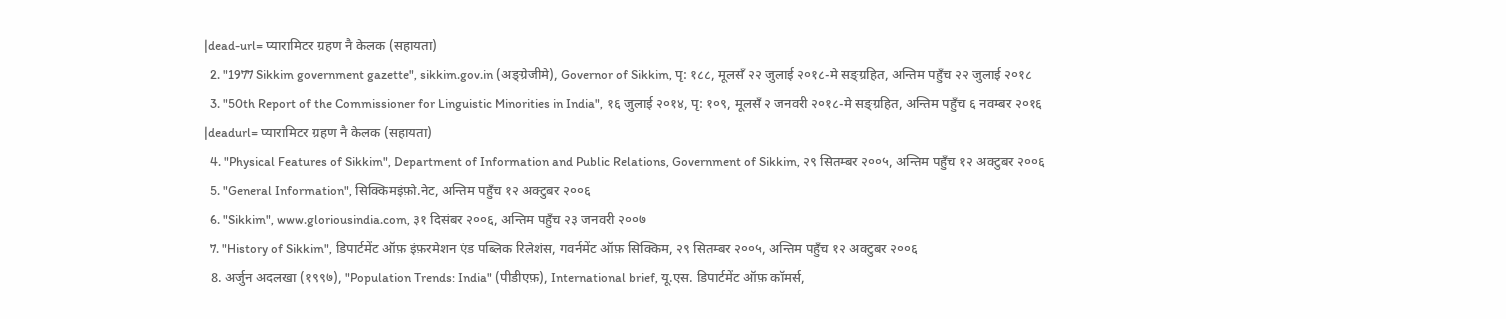|dead-url= प्यारामिटर ग्रहण नै केलक (सहायता)
  2. "1977 Sikkim government gazette", sikkim.gov.in (अङ्ग्रेजीमे), Governor of Sikkim, पृ: १८८, मूलसँ २२ जुलाई २०१८-मे सङ्ग्रहित, अन्तिम पहुँच २२ जुलाई २०१८
  3. "50th Report of the Commissioner for Linguistic Minorities in India", १६ जुलाई २०१४, पृ: १०९, मूलसँ २ जनवरी २०१८-मे सङ्ग्रहित, अन्तिम पहुँच ६ नवम्बर २०१६  |deadurl= प्यारामिटर ग्रहण नै केलक (सहायता)
  4. "Physical Features of Sikkim", Department of Information and Public Relations, Government of Sikkim, २९ सितम्बर २००५, अन्तिम पहुँच १२ अक्टुबर २००६
  5. "General Information", सिक्किमइंफ़ो.नेट, अन्तिम पहुँच १२ अक्टुबर २००६
  6. "Sikkim", www.gloriousindia.com, ३१ दिसंबर २००६, अन्तिम पहुँच २३ जनवरी २००७
  7. "History of Sikkim", डिपार्टमेंट ऑफ़ इंफ़रमेशन एंड पब्लिक रिलेशंस, गवर्नमेंट ऑफ़ सिक्किम, २९ सितम्बर २००५, अन्तिम पहुँच १२ अक्टुबर २००६
  8. अर्जुन अदलखा (१९९७), "Population Trends: India" (पीडीएफ़), International brief, यू.एस. डिपार्टमेंट ऑफ़ कॉमर्स,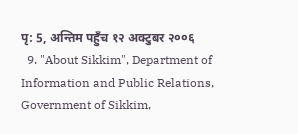पृ: 5, अन्तिम पहुँच १२ अक्टुबर २००६
  9. "About Sikkim", Department of Information and Public Relations, Government of Sikkim,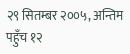२९ सितम्बर २००५, अन्तिम पहुँच १२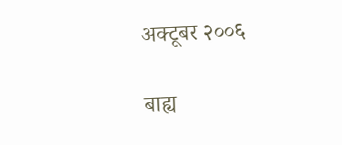अक्टूबर २००६

बाह्य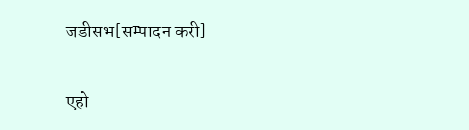जडीसभ[सम्पादन करी]

एहो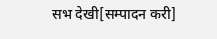सभ देखी[सम्पादन करी]